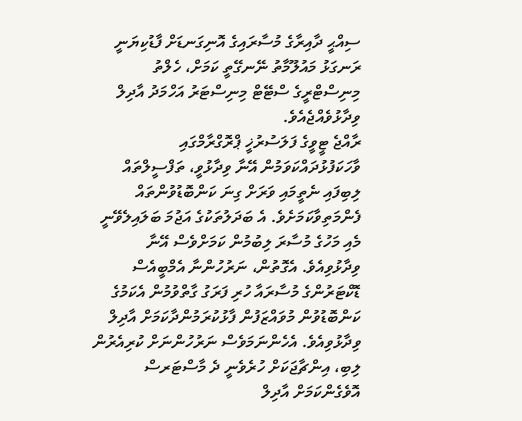ސިއްޙީ ދާއިރާގެ މުސާރައިގެ އޮނިގަނޑަށް ފާޑުކިޔަނީ ރަނގަޅު މައުލޫމާތު ނޭނގޭތީ ކަމަށް، ހެލްތު މިނިސްޓްރީގެ ސްޓޭޓް މިނިސްޓަރު އަހްމަދު އާދިލް ވިދާޅުވެއްޖެއެވެ.
ރާއްޖެ ޓީވީގެ ފަލަސުރުޚީ ޕްރޮގްރާމްގައި ވާހަކަފުޅުދައްކަވަމުން އޭނާ ވިދާޅުވީ، ތަފްސީލްތައް ލިބިފައި ނެތީމައި ވަރަށް ގިނަ ކަންބޮޑުވުންތައް ފެންމަތިވާކަމަށެވެ. އެ ބަދަލުތަކުގެ އަޖުމަ ބަލައިލެވޭނީ މެއި މަހުގެ މުސާރަ ލިބުމުން ކަމަށްވެސް އޭނާ ވިދާޅުވިއެވެ. އެގޮތުން، ނަރުހުންނާ އެމްބީއެސް ޑޮކްޓަރުންގެ މުސާރައާ ހުރި ފަރަގު ގާތްވުމުން އެކަމުގެ ކަންބޮޑުވުން މުވައްޒަފުން ފާޅުކުރަމުންދާކަމަށް އާދިލް ވިދާޅުވިއެވެ. އެހެންނަމަވެސް ނަރުހުންނަށް ކުރިއެރުން ލިބި، އިންޗާޖަކަށް ހުރެވެނީ ދެ މާސްޓަރސް އޮވެގެންކަމަށް އާދިލް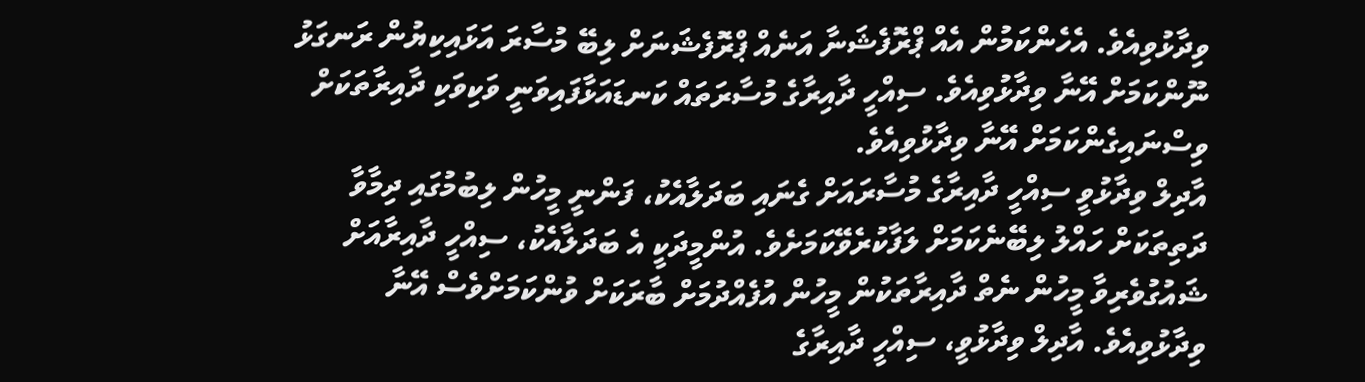ވިދާޅުވިއެވެ. އެހެންކަމުން އެއް ޕްރޮފެޝަނާ އަނެއް ޕްރޮފެޝަނަށް ލިބޭ މުސާރަ އަޅައިކިޔުން ރަނގަޅު ނޫންކަމަށް އޭނާ ވިދާޅުވިއެވެ. ސިއްހީ ދާއިރާގެ މުސާރަތައް ކަނޑައަޅާފައިވަނީ ވަކިވަކި ދާއިރާތަކަށް ވިސްނައިގެންކަމަށް އޭނާ ވިދާޅުވިއެވެ.
އާދިލް ވިދާޅުވީ ސިއްހީ ދާއިރާގެ މުސާރައަށް ގެނައި ބަދަލާއެކު، ފަންނީ މީހުން ލިބުމުގައި ދިމާވާ ދަތިތަކަށް ހައްލު ލިބޭނެކަމަށް ލަފާކުރެވޭކަމަށެވެ. އުންމީދަކީ އެ ބަދަލާއެކު، ސިއްހީ ދާއިރާއަށް ޝައުގުވެރިވާ މީހުން ނެތް ދާއިރާތަކުން މީހުން އުފެއްދުމަށް ބާރަކަށް ވުންކަމަށްވެސް އޭނާ ވިދާޅުވިއެވެ. އާދިލް ވިދާޅުވީ، ސިއްހީ ދާއިރާގެ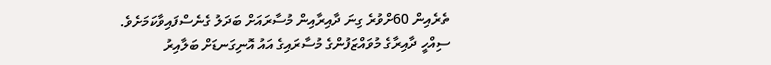ތެރެއިން 60ށްވުރެ ގިނަ ދާއިރާއިން މުސާރައަށް ބަދަލު ގެނެސްފައިވާކަމަށެވެ.
ސިއްހީ ދާއިރާގެ މުވައްޒަފުންގެ މުސާރައިގެ އައު އޮނިގަނޑަށް ބަލާއިރު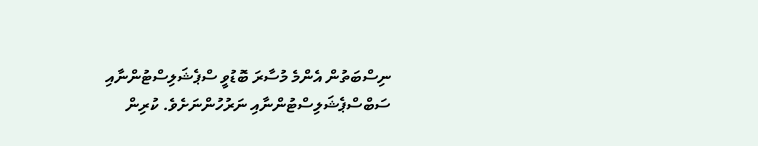ނިސްބަތުން އެންމެ މުސާރަ ބޮޑުވީ ސްޕެޝަލިސްޓުންނާއި ސަބްސްޕެޝަލިސްޓުންނާއި ނަރުހުންނަށެވެ. ކުރިން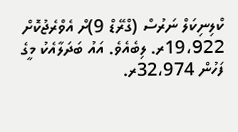ކްލިނިކަލް ނަރުސް (ގްރޭޑް 9)ށް އެވްރެޖުކޮށް 19،922ރ. ލިބެއެވެ. އައު ބަދަލާއެކު މީގެ ފަހުން 32،974ރ.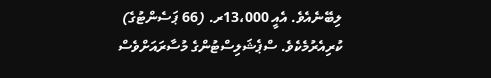ލިބޭނެއެވެ. އެއީ 13،000ރ. (66 ޕަސެންޓުގެ) ކުރިއެރުމެކެވެ. ސްޕެޝަލިސްޓުންގެ މުސާރައަށްވެސް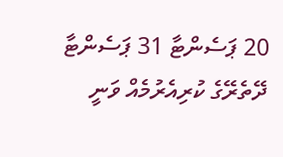20 ޕަސެންޓާ 31 ޕަސެންޓާ ދޭތެރޭގެ ކުރިއެރުމެއް ވަނީ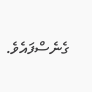ގެނެސްފައެވެ.